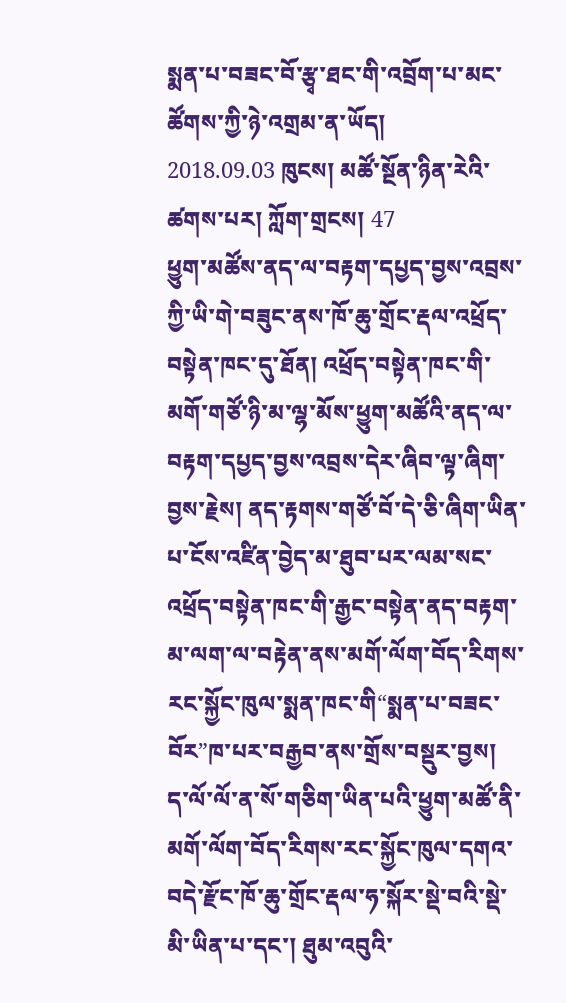སྨན་པ་བཟང་བོ་རྩྭ་ཐང་གི་འབྲོག་པ་མང་ཚོགས་ཀྱི་ཉེ་འགྲམ་ན་ཡོད།
2018.09.03 ཁུངས། མཚོ་སྔོན་ཉིན་རེའི་ཚགས་པར། ཀློག་གྲངས། 47
ཕྱུག་མཚོས་ནད་ལ་བརྟག་དཔྱད་བྱས་འབྲས་ཀྱི་ཡི་གེ་བཟུང་ནས་ཁོ་ཆུ་གྲོང་རྡལ་འཕྲོད་བསྟེན་ཁང་དུ་ཐོན། འཕྲོད་བསྟེན་ཁང་གི་མགོ་གཙོ་ཉི་མ་ལྷ་མོས་ཕྱུག་མཚོའི་ནད་ལ་བརྟག་དཔྱད་བྱས་འབྲས་དེར་ཞིབ་ལྟ་ཞིག་བྱས་རྗེས། ནད་རྟགས་གཙོ་བོ་དེ་ཅི་ཞིག་ཡིན་པ་ངོས་འཛིན་བྱེད་མ་ཐུབ་པར་ལམ་སང་འཕྲོད་བསྟེན་ཁང་གི་རྒྱང་བསྟེན་ནད་བརྟག་མ་ལག་ལ་བརྟེན་ནས་མགོ་ལོག་བོད་རིགས་རང་སྐྱོང་ཁུལ་སྨན་ཁང་གི“སྨན་པ་བཟང་བོར”ཁ་པར་བརྒྱབ་ནས་གྲོས་བསྡུར་བྱས།
ད་ལོ་ལོ་ན་སོ་གཅིག་ཡིན་པའི་ཕྱུག་མཚོ་ནི་མགོ་ལོག་བོད་རིགས་རང་སྐྱོང་ཁུལ་དགའ་བདེ་རྫོང་ཁོ་ཆུ་གྲོང་རྡལ་ཧ་སྐོར་སྡེ་བའི་སྡེ་མི་ཡིན་པ་དང་། ཐུམ་འབུའི་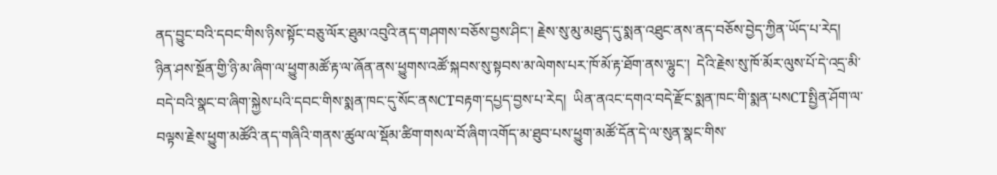ནད་བྱུང་བའི་དབང་གིས་ཉིས་སྟོང་བཅུ་ལོར་ཐུམ་འབུའི་ནད་གཤགས་བཅོས་བྱས་ཤིང་། རྗེས་སུ་མུ་མཐུད་དུ་སྨན་འཐུང་ནས་ནད་བཅོས་བྱེད་ཀྱིན་ཡོད་པ་རེད།
ཉིན་ཤས་སྔོན་གྱི་ཉི་མ་ཞིག་ལ་ཕྱུག་མཚོ་རྟ་ལ་ཞོན་ནས་ཕྱུགས་འཚོ་སྐབས་སུ་སྟབས་མ་ལེགས་པར་ཁོ་མོ་རྟ་ཐོག་ནས་ལྷུང་།  དེའི་རྗེས་སུ་ཁོ་མོར་ལུས་པོ་དེ་འདྲ་མི་བདེ་བའི་སྣང་བ་ཞིག་སྐྱེས་པའི་དབང་གིས་སྨན་ཁང་དུ་སོང་ནསCTབརྟག་དཔྱད་བྱས་པ་རེད།  ཡིན་ནའང་དགའ་བདེ་རྫོང་སྨན་ཁང་གི་སྨན་པསCTསྤྱིན་ཤོག་ལ་བལྟས་རྗེས་ཕྱུག་མཚོའི་ནད་གཞིའི་གནས་ཚུལ་ལ་སྡོམ་ཚིག་གསལ་བོ་ཞིག་འགོད་མ་ཐུབ་པས་ཕྱུག་མཚོ་དོན་དེ་ལ་སུན་སྣང་གིས་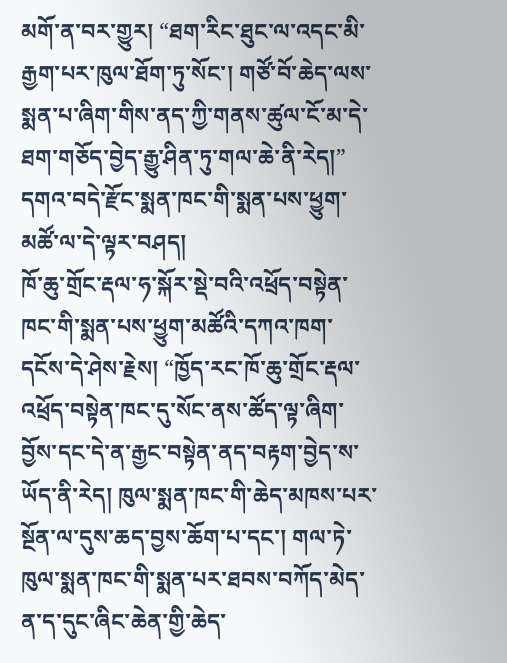མགོ་ན་བར་གྱུར། “ཐག་རིང་ཐུང་ལ་འདང་མི་རྒྱག་པར་ཁུལ་ཐོག་ཏུ་སོང་། གཙོ་བོ་ཆེད་ལས་སྨན་པ་ཞིག་གིས་ནད་ཀྱི་གནས་ཚུལ་ངོ་མ་དེ་ཐག་གཅོད་བྱེད་རྒྱུ་ཤིན་ཏུ་གལ་ཆེ་ནི་རེད།” དགའ་བདེ་རྫོང་སྨན་ཁང་གི་སྨན་པས་ཕྱུག་མཚོ་ལ་དེ་ལྟར་བཤད།
ཁོ་ཆུ་གྲོང་རྡལ་ཧ་སྐོར་སྡེ་བའི་འཕྲོད་བསྟེན་ཁང་གི་སྨན་པས་ཕྱུག་མཚོའི་དཀའ་ཁག་དངོས་དེ་ཤེས་རྗེས། “ཁྱོད་རང་ཁོ་ཆུ་གྲོང་རྡལ་འཕྲོད་བསྟེན་ཁང་དུ་སོང་ནས་ཚོད་ལྟ་ཞིག་བྱོས་དང་དེ་ན་རྒྱང་བསྟེན་ནད་བརྟག་བྱེད་ས་ཡོད་ནི་རེད། ཁུལ་སྨན་ཁང་གི་ཆེད་མཁས་པར་སྔོན་ལ་དུས་ཆད་བྱས་ཆོག་པ་དང་། གལ་ཏེ་ཁུལ་སྨན་ཁང་གི་སྨན་པར་ཐབས་བཀོད་མེད་ན་ད་དུང་ཞིང་ཆེན་གྱི་ཆེད་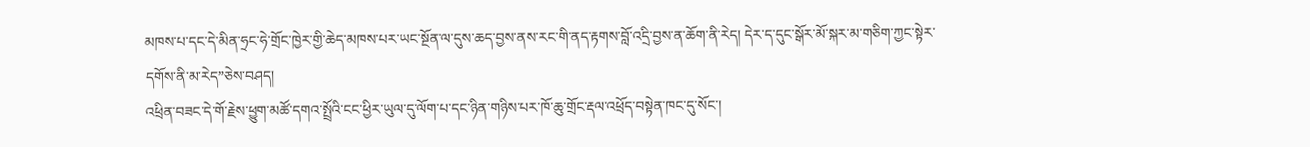མཁས་པ་དང་དེ་མིན་ཧྲང་ཧེ་གྲོང་ཁྱེར་གྱི་ཆེད་མཁས་པར་ཡང་སྔོན་ལ་དུས་ཆད་བྱས་ནས་རང་གི་ནད་རྟགས་བློ་འདྲི་བྱས་ན་ཆོག་ནི་རེད། དེར་ད་དུང་སྒོར་མོ་སྐར་མ་གཅིག་ཀྱང་སྟེར་དགོས་ནི་མ་རེད”ཅེས་བཤད།
འཕྲིན་བཟང་དེ་གོ་རྗེས་ཕྱུག་མཚོ་དགའ་སྤྲོའི་ངང་ཕྱིར་ཡུལ་དུ་ལོག་པ་དང་ཉིན་གཉིས་པར་ཁོ་ཆུ་གྲོང་རྡལ་འཕྲོད་བསྟེན་ཁང་དུ་སོང་།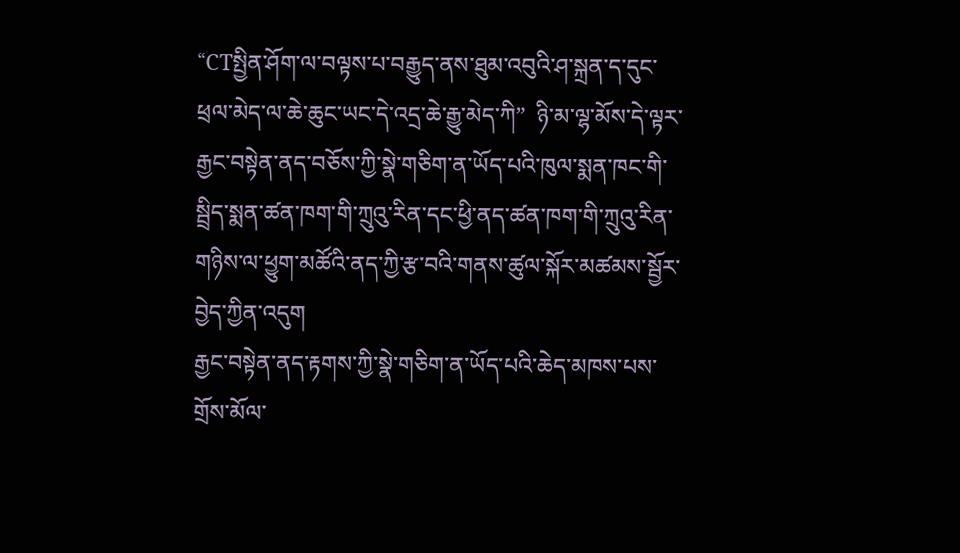“CTསྤྱིན་ཤོག་ལ་བལྟས་པ་བརྒྱུད་ནས་ཐུམ་འབུའི་ཤ་སྐྲན་ད་དུང་ཕྲལ་མེད་ལ་ཆེ་ཆུང་ཡང་དེ་འདྲ་ཆེ་རྒྱུ་མེད་ཀི”  ཉི་མ་ལྷ་མོས་དེ་ལྟར་རྒྱང་བསྟེན་ནད་བཅོས་ཀྱི་སྣེ་གཅིག་ན་ཡོད་པའི་ཁུལ་སྨན་ཁང་གི་སྦྲིད་སྨན་ཚན་ཁག་གི་ཀྲུའུ་རིན་དང་ཕྱི་ནད་ཚན་ཁག་གི་ཀྲུའུ་རིན་གཉིས་ལ་ཕྱུག་མཚོའི་ནད་ཀྱི་རྩ་བའི་གནས་ཚུལ་སྐོར་མཚམས་སྦྱོར་བྱེད་ཀྱིན་འདུག
རྒྱང་བསྟེན་ནད་རྟགས་ཀྱི་སྣེ་གཅིག་ན་ཡོད་པའི་ཆེད་མཁས་པས་གྲོས་མོལ་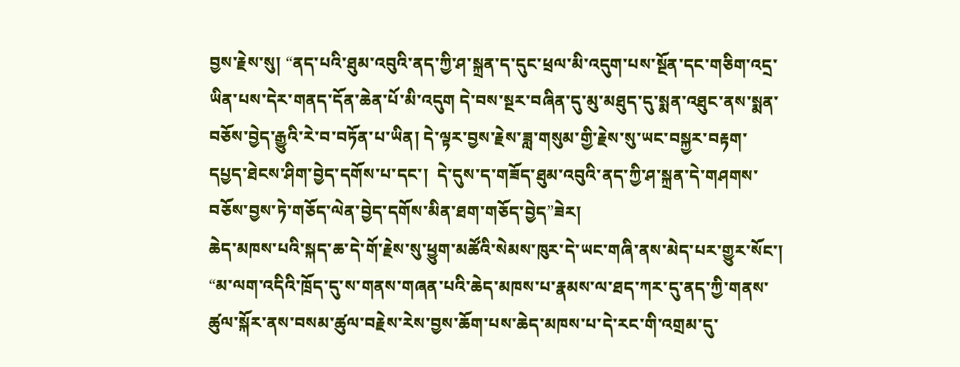བྱས་རྗེས་སུ། “ནད་པའི་ཐུམ་འབུའི་ནད་ཀྱི་ཤ་སྐྲན་ད་དུང་ཕྲལ་མི་འདུག་པས་སྔོན་དང་གཅིག་འདྲ་ཡིན་པས་དེར་གནད་དོན་ཆེན་པོ་མི་འདུག དེ་བས་སྔར་བཞིན་དུ་མུ་མཐུད་དུ་སྨན་འཐུང་ནས་སྨན་བཅོས་བྱེད་རྒྱུའི་རེ་བ་བཏོན་པ་ཡིན། དེ་ལྟར་བྱས་རྗེས་ཟླ་གསུམ་གྱི་རྗེས་སུ་ཡང་བསྐྱར་བརྟག་དཔྱད་ཐེངས་ཤིག་བྱེད་དགོས་པ་དང་།  དེ་དུས་ད་གཟོད་ཐུམ་འབུའི་ནད་ཀྱི་ཤ་སྐྲན་དེ་གཤགས་བཅོས་བྱས་ཏེ་གཅོད་ལེན་བྱེད་དགོས་མིན་ཐག་གཅོད་བྱེད”ཟེར།
ཆེད་མཁས་པའི་སྐད་ཆ་དེ་གོ་རྗེས་སུ་ཕྱུག་མཚོའི་སེམས་ཁུར་དེ་ཡང་གཞི་ནས་མེད་པར་གྱུར་སོང་།
“མ་ལག་འདིའི་ཁྲོད་དུ་ས་གནས་གཞན་པའི་ཆེད་མཁས་པ་རྣམས་ལ་ཐད་ཀར་དུ་ནད་ཀྱི་གནས་ཚུལ་སྐོར་ནས་བསམ་ཚུལ་བརྗེས་རེས་བྱས་ཆོག་པས་ཆེད་མཁས་པ་དེ་རང་གི་འགྲམ་དུ་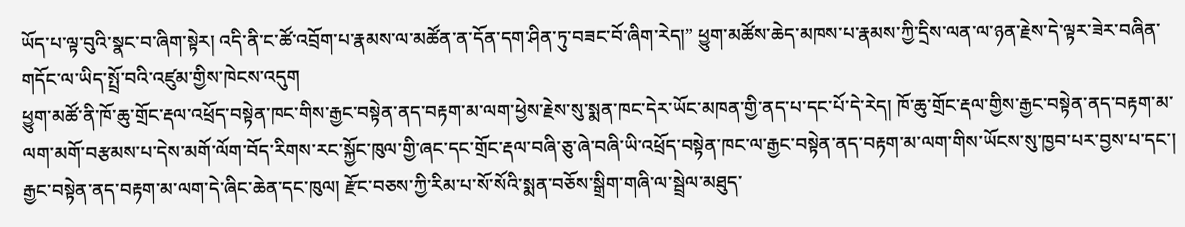ཡོད་པ་ལྟ་བུའི་སྣང་བ་ཞིག་སྟེར། འདི་ནི་ང་ཚོ་འབྲོག་པ་རྣམས་ལ་མཚོན་ན་དོན་དག་ཤིན་ཏུ་བཟང་བོ་ཞིག་རེད།” ཕྱུག་མཚོས་ཆེད་མཁས་པ་རྣམས་ཀྱི་དྲིས་ལན་ལ་ཉན་རྗེས་དེ་ལྟར་ཟེར་བཞིན་གདོང་ལ་ཡིད་སྤྲོ་བའི་འཛུམ་གྱིས་ཁེངས་འདུག
ཕྱུག་མཚོ་ནི་ཁོ་ཆུ་གྲོང་རྡལ་འཕྲོད་བསྟེན་ཁང་གིས་རྒྱང་བསྟེན་ནད་བརྟག་མ་ལག་ཕྱེས་རྗེས་སུ་སྨན་ཁང་དེར་ཡོང་མཁན་གྱི་ནད་པ་དང་པོ་དེ་རེད། ཁོ་ཆུ་གྲོང་རྡལ་གྱིས་རྒྱང་བསྟེན་ནད་བརྟག་མ་ལག་མགོ་བརྩམས་པ་དེས་མགོ་ལོག་བོད་རིགས་རང་སྐྱོང་ཁུལ་གྱི་ཞང་དང་གྲོང་རྡལ་བཞི་ཅུ་ཞེ་བཞི་ཡི་འཕྲོད་བསྟེན་ཁང་ལ་རྒྱང་བསྟེན་ནད་བརྟག་མ་ལག་གིས་ཡོངས་སུ་ཁྱབ་པར་བྱས་པ་དང་། རྒྱང་བསྟེན་ནད་བརྟག་མ་ལག་དེ་ཞིང་ཆེན་དང་ཁུལ། རྫོང་བཅས་ཀྱི་རིམ་པ་སོ་སོའི་སྨན་བཅོས་སྒྲིག་གཞི་ལ་སྦྲེལ་མཐུད་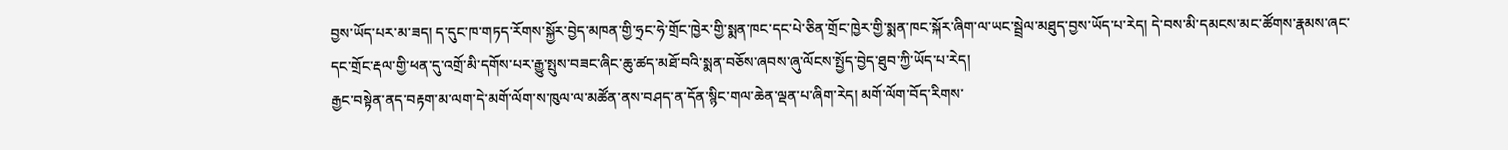བྱས་ཡོད་པར་མ་ཟད། ད་དུང་ཁ་གཏད་རོགས་སྐྱོར་བྱེད་མཁན་གྱི་ཧྲང་ཧེ་གྲོང་ཁྱེར་གྱི་སྨན་ཁང་དང་པེ་ཅིན་གྲོང་ཁྱེར་གྱི་སྨན་ཁང་སྐོར་ཞིག་ལ་ཡང་སྦྲེལ་མཐུད་བྱས་ཡོད་པ་རེད། དེ་བས་མི་དམངས་མང་ཚོགས་རྣམས་ཞང་དང་གྲོང་རྡལ་གྱི་ཕན་དུ་འགྲོ་མི་དགོས་པར་རྒྱུ་སྤུས་བཟང་ཞིང་ཆུ་ཚད་མཐོ་བའི་སྨན་བཅོས་ཞབས་ཞུ་ལོངས་སྤྱོད་བྱེད་ཐུབ་ཀྱི་ཡོད་པ་རེད།
རྒྱང་བསྟེན་ནད་བརྟག་མ་ལག་དེ་མགོ་ལོག་ས་ཁུལ་ལ་མཚོན་ནས་བཤད་ན་དོན་སྙིང་གལ་ཆེན་ལྡན་པ་ཞིག་རེད། མགོ་ལོག་བོད་རིགས་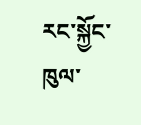རང་སྐྱོང་ཁུལ་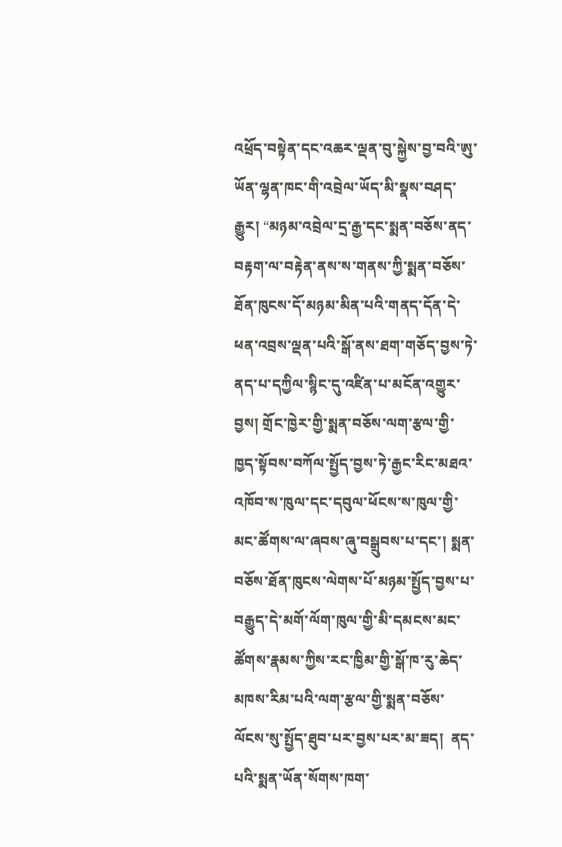འཕྲོད་བསྟེན་དང་འཆར་ལྡན་བུ་སྐྱེས་བྱ་བའི་ཨུ་ཡོན་ལྷན་ཁང་གི་འབྲེལ་ཡོད་མི་སྣས་བཤད་རྒྱུར། “མཉམ་འབྲེལ་དྲ་རྒྱ་དང་སྨན་བཅོས་ནད་བརྟག་ལ་བརྟེན་ནས་ས་གནས་ཀྱི་སྨན་བཅོས་ཐོན་ཁུངས་དོ་མཉམ་མིན་པའི་གནད་དོན་དེ་ཕན་འབྲས་ལྡན་པའི་སྒོ་ནས་ཐག་གཅོད་བྱས་ཏེ་ནད་པ་དཀྱིལ་སྙིང་དུ་འཛིན་པ་མངོན་འགྱུར་བྱས། གྲོང་ཁྱེར་གྱི་སྨན་བཅོས་ལག་རྩལ་གྱི་ཁྱད་སྟོབས་བཀོལ་སྤྱོད་བྱས་ཏེ་རྒྱང་རིང་མཐའ་འཁོབ་ས་ཁུལ་དང་དབུལ་ཕོངས་ས་ཁུལ་གྱི་མང་ཚོགས་ལ་ཞབས་ཞུ་བསྒྲུབས་པ་དང་། སྨན་བཅོས་ཐོན་ཁུངས་ལེགས་པོ་མཉམ་སྤྱོད་བྱས་པ་བརྒྱུད་དེ་མགོ་ལོག་ཁུལ་གྱི་མི་དམངས་མང་ཚོགས་རྣམས་ཀྱིས་རང་ཁྱིམ་གྱི་སྒོ་ཁ་རུ་ཆེད་མཁས་རིམ་པའི་ལག་རྩལ་གྱི་སྨན་བཅོས་ལོངས་སུ་སྤྱོད་ཐུབ་པར་བྱས་པར་མ་ཟད།  ནད་པའི་སྨན་ཡོན་སོགས་ཁག་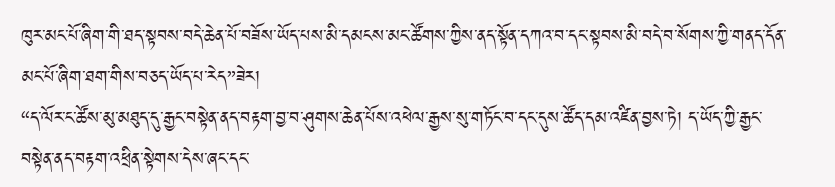ཁུར་མང་པོ་ཞིག་གི་ཐད་སྟབས་བདེ་ཆེན་པོ་བཟོས་ཡོད་པས་མི་དམངས་མང་ཚོགས་ཀྱིས་ནད་སྟོན་དཀའ་བ་དང་སྟབས་མི་བདེ་བ་སོགས་ཀྱི་གནད་དོན་མང་པོ་ཞིག་ཐག་གིས་བཅད་ཡོད་པ་རེད”ཟེར།
“ད་ལོར་ང་ཚོས་མུ་མཐུད་དུ་རྒྱང་བསྟེན་ནད་བརྟག་བྱ་བ་ཤུགས་ཆེན་པོས་འཕེལ་རྒྱས་སུ་གཏོང་བ་དང་དུས་ཚོད་དམ་འཛིན་བྱས་ཏེ། ད་ཡོད་ཀྱི་རྒྱང་བསྟེན་ནད་བརྟག་འཕྲིན་སྟེགས་དེས་ཞང་དང་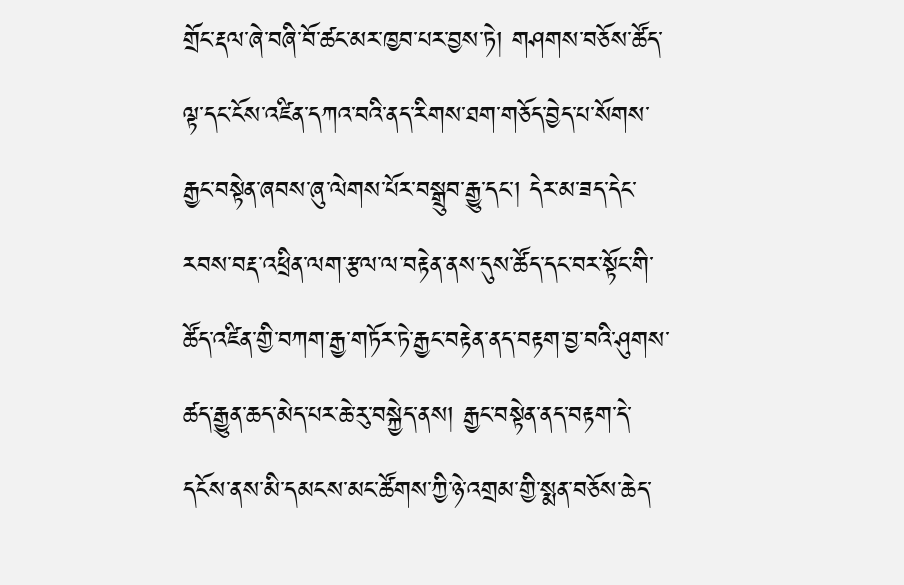གྲོང་རྡལ་ཞེ་བཞི་བོ་ཚང་མར་ཁྱབ་པར་བྱས་ཏེ། གཤགས་བཅོས་ཚོད་ལྟ་དང་ངོས་འཛིན་དཀའ་བའི་ནད་རིགས་ཐག་གཅོད་བྱེད་པ་སོགས་རྒྱང་བསྟེན་ཞབས་ཞུ་ལེགས་པོར་བསྒྲུབ་རྒྱུ་དང་། དེར་མ་ཟད་དེང་རབས་བརྡ་འཕྲིན་ལག་རྩལ་ལ་བརྟེན་ནས་དུས་ཚོད་དང་བར་སྟོང་གི་ཚོད་འཛིན་གྱི་བཀག་རྒྱ་གཏོར་ཏེ་རྒྱང་བརྟེན་ནད་བརྟག་བྱ་བའི་ཤུགས་ཚད་རྒྱུན་ཆད་མེད་པར་ཆེ་རུ་བསྐྱེད་ནས། རྒྱང་བསྟེན་ནད་བརྟག་དེ་དངོས་ནས་མི་དམངས་མང་ཚོགས་ཀྱི་ཉེ་འགྲམ་གྱི་སྨན་བཅོས་ཆེད་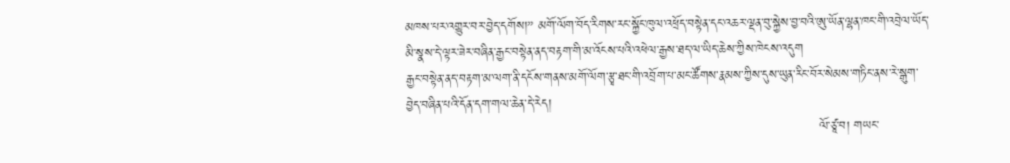མཁས་པར་འགྱུར་བར་བྱེད་དགོས།” མགོ་ལོག་བོད་རིགས་རང་སྐྱོང་ཁུལ་འཕྲོད་བསྟེན་དང་འཆར་ལྡན་བུ་སྐྱེས་བྱ་བའི་ཨུ་ཡོན་ལྷན་ཁང་གི་འབྲེལ་ཡོད་མི་སྣས་དེ་ལྟར་ཟེར་བཞིན་རྒྱང་བསྟེན་ནད་བརྟག་གི་མ་འོངས་པའི་འཕེལ་རྒྱས་ཐད་ལ་ཡིད་ཆེས་ཀྱིས་ཁེངས་འདུག
རྒྱང་བསྟེན་ནད་བརྟག་མ་ལག་ནི་དངོས་གནས་མགོ་ལོག་རྩྭ་ཐང་གི་འབྲོག་པ་མང་ཚོགས་རྣམས་ཀྱིས་དུས་ཡུན་རིང་བོར་སེམས་གཏིང་ནས་རེ་སྒུག་བྱེད་བཞིན་པའི་དོན་དག་གལ་ཆེན་དེ་རེད།
                                                                                              ལོ་ཙཱ་བ། གཡང་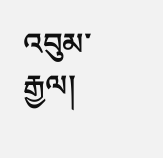འབུམ་རྒྱལ།